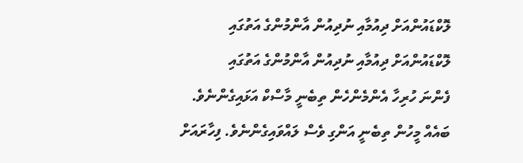ލޮކްޑައުންއަށް ދިއުމާއި ނުދިއުން އާންމުންގެ އަތުގައި
ލޮކްޑައުންއަށް ދިއުމާއި ނުދިއުން އާންމުންގެ އަތުގައި
ފެންނަ ހުރިހާ އެންމެންހެން ތިބެނީ މާސްކް އަޅައިގެންނެވެ. ބައެއް މީހުން ތިބެނީ އަންގި ވެސް ލައްވައިގެންނެވެ. ފިހާރައަށް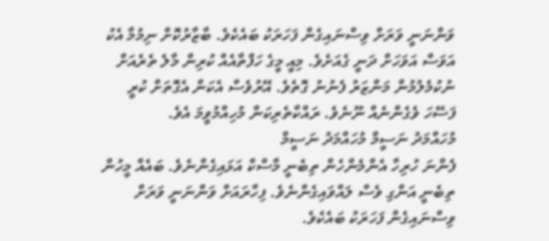ވަންނަނީ ވަރަށް ވިސްނައިގެން ފަހަރަކު ބައެކެވެ. ބާޒާރުކޮށް ނިމުމާ އެކު އަވަސް އަވަހަށް ދަނީ ގެއަށެވެ. މިއީ މީގެ ހަފްތާއެއް ކުރިން މާލެ ތެރެއަށް ނުކުމެލުމުން މަންޒަރު ފެނުނު ގޮތެވެ. އޭރުވެސް އެކަން އެގޮތަށް ކުރީ ފަސޭހަ ވެގެންނެއް ނޫނެވެ. ރައްކާތެރިކަން މުހިއްމުވީމަ އެވެ.
މުހައްމަދު ނަސީމް މުހައްމަދު ނަސީމް
ފެންނަ ހުރިހާ އެންމެންހެން ތިބެނީ މާސްކް އަޅައިގެންނެވެ. ބައެއް މީހުން ތިބެނީ އަންގި ވެސް ލައްވައިގެންނެވެ. ފިހާރައަށް ވަންނަނީ ވަރަށް ވިސްނައިގެން ފަހަރަކު ބައެކެވެ.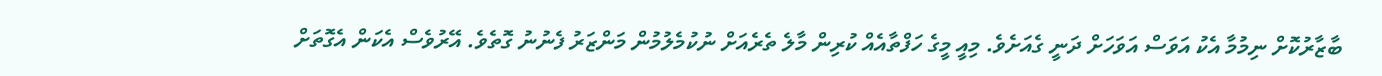ބާޒާރުކޮށް ނިމުމާ އެކު އަވަސް އަވަހަށް ދަނީ ގެއަށެވެ. މިއީ މީގެ ހަފްތާއެއް ކުރިން މާލެ ތެރެއަށް ނުކުމެލުމުން މަންޒަރު ފެނުނު ގޮތެވެ. އޭރުވެސް އެކަން އެގޮތަށް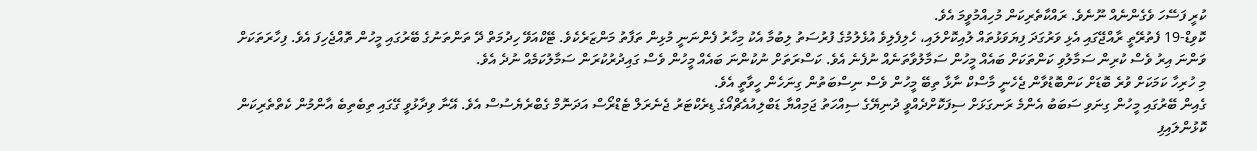ކުރީ ފަސޭހަ ވެގެންނެއް ނޫނެވެ. ރައްކާތެރިކަން މުހިއްމުވީމަ އެވެ.
ކޮވިޑް-19 ފެތުރޭތީ ރާއްޖޭގައި އެޅި ވަރުގަދަ ފިޔަވަޅުތައް ލުއިކޮށްލައި، ހެލިފެލިވެ އުޅެލުމުގެ ފުރުސަތު ލިބުމާ އެކު މިހާރު ފެންނަނީ މުޅިން ތަފާތު މަންޒަރެކެވެ. ޓޭކްއަވޭ ހިދުމަތް ދޭ ތަންތަނުގެ ބޭރުގައި މީހުން ތޮއްޖެހިފަ އެވެ. ފިހާރަތަކަށް ވަންނަ އިރު ވެސް ކުރިން ސަމާލުވި ކަންތަކަށް ބައެއް މީހުން ސަމާލުވާތަނެއް ނުފެނެ އެވެ. ކަސްރަތަށް ނުކުންނަ ބައެއް މީހުން ވެސް ގައިދުރުކުރަން ސަމާލުކަމެއް ނުދެ އެވެ.
މި ހުރިހާ ކަމަކަށް ވުރެ ބޮޑަށް ކަންބޮޑުވާން ޖެހެނީ މާސްކް ނާޅާ ތިބޭ މީހުން ވެސް ނިސްބަތުން ގިނަހެން ހީވާތީ އެވެ.
ގެއިން ބޭރުގައި މީހުން ގިނަވި ސަބަބު އެންމެ ރަނގަޅަށް ސިފަކޮށްދެއްވީ ދުނިޔޭގެ ސިއްހަތު ޖަމިއްޔާ ޑަބްލިއުއެޗްއޯގެ ޑިރެކްޓަރު ޖެނެރަލް ޓެޑްރޯސް އަދަނޮމް ގެބްރެޔެސުސް އެވެ. އޭނާ ވިދާޅުވީ ގޭގައި ތިބެތިބެ އާންމުން ކެތްތެރިކަން ކޮޅުންލައިފި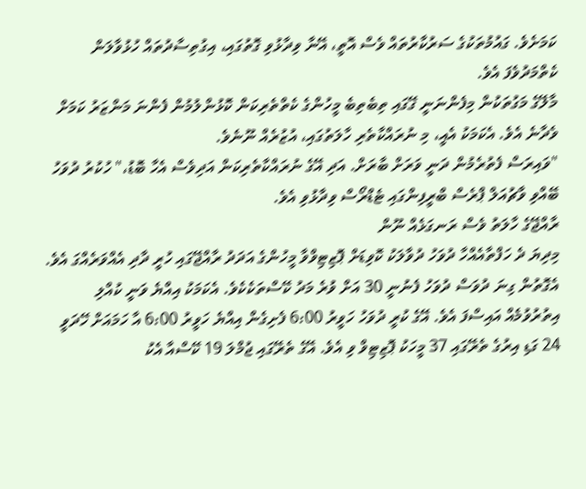ކަމަށެވެ. ގައުމުތަކުގެ ސަރުކާރުތައް ވެސް އޮތީ، އޭނާ ވިދާޅުވި ގޮތުގައި، އިގުތިސާދުތައް ހުޅުވާލަން ކެތްމަދުވެފަ އެވެ.
މާލޭގެ މަގުތަކުން މިފެންނަނީ ގޭގައި ތިބެތިބެ މީހުންގެ ކެތްތެރިކަން ކޮޅުންލުމުން ފެންނަ މަންޒަރު ކަމަށް ވެދާނެ އެވެ. އެކަމަކު އެއީ، މި ނުރައްކާތެރި ހާލަތުގައި، އުޒުރެއް ނޫނެވެ.
"ވައިރަސް ފެތުރެމުން ދަނީ ވަރަށް ބާރަށް. އަދި އޭގެ ނުރައްކާތެރިކަން އަދިވެސް އެހާ ބޮޑު،" ހުކުރު ދުވަހު ބޭއްވި ވާޗުއަލް ޕްރެސް ބްރީފިންގައި ޓެޑްރޯސް ވިދާޅުވި އެވެ.
ރާއްޖޭގެ ހާލަތު ވެސް ރަނގަޅެއް ނޫން
މިދިޔަ ދެ ހަފްތާއެއްހާ ދުވަހު ދުވާލަކު ކޮވިޑަށް ޕޮޒިޓިވްވާ މީހުންގެ އަދަދު ރާއްޖޭގައި ހުރީ ދާދި އެއްވަރެއްގަ އެވެ. އެގޮތުން ގިނަ ދުވަސް ދުވަހު ފެނުނީ 30 އަށް ވުރެ މަދު ކޭސްތަކެކެވެ. އެކަމަކު އިއްޔެ ވަނީ ކުއްލި އިތުރުވުމެއް އައިސްފަ އެވެ. އޭގެ ކުރީ ދުވަހު ހަވީރު 6:00 ފެށިގެން އިއްޔެ ހަވީރު 6:00 އާ ހަމައަށް ހޭދަވީ 24 ގަޑި އިރުގެ ތެރޭގައި 37 މީހަކު ޕޮޒިޓިވް ވި އެވެ. އޭގެ ތެރޭގައި ޖުމްލަ 19 ކޭސްއާ އެކު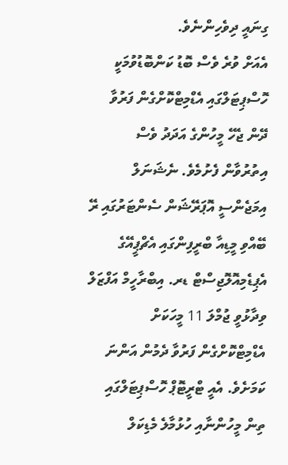ގިނައީ ދިވެހިންނެވެ.
އެއަށް ވުރެ ވެސް ބޮޑު ކަންބޮޑުވުމަކީ ހޮސްޕިޓަލްގައި އެޑްމިޓްކޮށްގެން ފަރުވާ ދޭން ޖެހޭ މީހުންގެ އަދަދު ވެސް އިތުރުވާން ފެށުމެވެ. ނެޝަނަލް އިމަޖެންސީ އޮޕަރޭޝަން ސެންޓަރުގައި ރޭ ބޭއްވި މީޑިއާ ބްރީފިންގައި އެޗްޕީއޭގެ އެޕިޑެމިއޮލޮޖިސްޓް ޑރ. އިބްރާހީމް އަފްޒަލް ވިދާޅުވީ ޖުމްލަ 11 މީހަކަށް އެޑްމިޓްކޮށްގެން ފަރުވާ ދެމުން އަންނަ ކަމަށެވެ. އެއީ ޓްރީޓޮޕް ހޮސްޕިޓަލްގައި ތިން މީހުންނާއި ހުޅުމާލެ މެޑިކަލް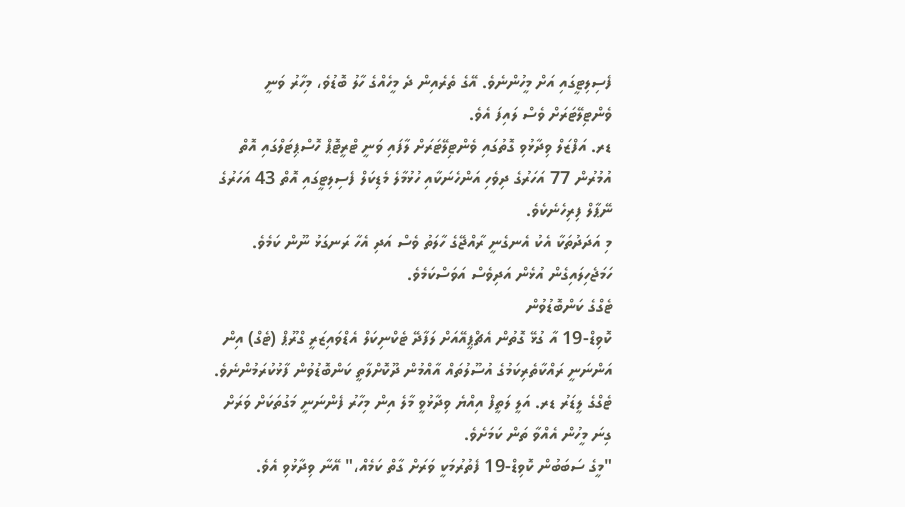ފެސިލިޓީގައި އަށް މީހުންނެވެ. އޭގެ ތެރެއިން ދެ މީހެއްގެ ހާލު ބޮޑުވެ، މިހާރު ވަނީ ވެންޓިލޭޓަރަށް ވެސް ލައިފަ އެވެ.
ޑރ. އަފްޒަލް ވިދާޅުވި ގޮތުގައި ވެންޓިލޭޓަރަށް ލާފައި ވަނީ ޓްރީޓޮޕް ހޮސްޕިޓަލްގައި އޮތް އުމުރުން 77 އަހަރުގެ ދިވެހި އަންހެނަކާއި ހުޅުމާލެ މެޑިކަލް ފެސިލިޓީގައި އޮތް 43 އަހަރުގެ ނޭޕާލް ފިރިހެނެކެވެ.
މި އަދަދުތަކާ އެކު އެނގެނީ ރާއްޖޭގެ ހާލަތު ވެސް އަދި އެހާ ރަނގަޅު ނޫން ކަމެވެ. ހަމަޖެހިލައިގެން އުޅެން އަދިވެސް އަވަސްކަމެވެ.
ޓެގްގެ ކަންބޮޑުވުން
ކޮވިޑް-19 އާ ގުޅޭ ގޮތުން އެޗްޕީއޭއަށް ލަފާދޭ ޓެކްނިކަލް އެޑްވައިޒަރީ ގްރޫޕް (ޓެގް) އިން އަންނަނީ ރައްކާތެރިކަމުގެ އުސޫލުތައް އާއްމުން ދޫކޮށްލާތީ ކަންބޮޑުވުން ފާޅުކުރަމުންނެވެ.
ޓެގްގެ ލީޑަރު ޑރ. އަލީ ލަތީފް އިއްޔެ ވިދާޅުވީ މާލެ އިން މިހާރު ފެންނަނީ މަގުތަކަށް ވަރަށް ގިނަ މީހުން އެއްވާ ތަން ކަމަށެވެ.
"މީގެ ސަބަބުން ކޮވިޑް-19 ފެތުރުމަކީ ވަރަށް ގާތް ކަމެއް،" އޭނާ ވިދާޅުވި އެވެ.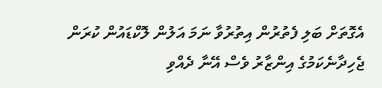އެގޮތަށް ބަލި ފެތުރުން އިތުރުވާ ނަމަ އަލުން ލޮކްޑައުން ކުރަން ޖެހިދާނެކަމުގެ އިންޒާރު ވެސް އޭނާ ދެއްވި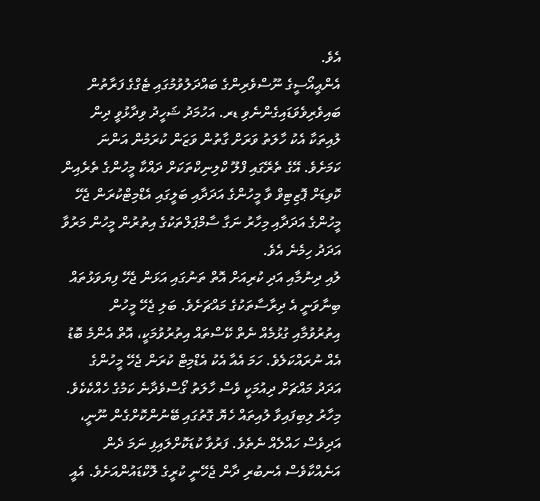އެވެ.
އެންއީއޯސީގެ ނޫސްވެރިންގެ ބައްދަލުވުމުގައި ޓެގްގެ ފަރާތުން ބައިވެރިވެވަޑައިގެންނެވި ޑރ. އަހުމަދު ޝަހީދު ވިދާޅުވީ ދިން ލުއިތަކާ އެކު ހާލަތު ވަރަށް ގާތުން ވަޒަން ކުރަމުން އަންނަ ކަމަށެވެ. އޭގެ ތެރޭގައި ފްލޫ ކްލިނިކްތަކަށް ދައްކާ މީހުންގެ ތެރެއިން ކޮވިޑަށް ޕޮޒިޓިވް ވާ މީހުންގެ އަދަދާއި ބަލީގައި އެޑްމިޓްކުރަން ޖެހޭ މީހުންގެ އަދަދާއި މިހާރު ނަގާ ސާމްޕަލްތަކުގެ އިތުރުން މީހުން މަރުވާ އަދަދު ހިމެނެ އެވެ.
ލުއި ދިނުމާއި އަދި ކުރިއަށް އޮތް ތަނުގައި އަޅަން ޖެހޭ ފިޔަވަޅުތައް ބިނާވަނީ އެ ދިރާސާތަކުގެ މައްޗަށެވެ. ބަލި ޖެހޭ މީހުން އިތުރުވުމާއި ގުޅުމެއް ނެތް ކޭސްތައް އިތުރުވުމަކީ، އޮތް އެންމެ ބޮޑު އެއް ނުރައްކަލެވެ. ހަމަ އެއާ އެކު އެޑްމިޓް ކުރަން ޖެހޭ މީހުންގެ އަދަދު މައްޗަށް ދިއުމަކީ ވެސް ހާލަތު ގޯސްވެދާނެ ކަމުގެ ހެއްކެކެވެ.
މިހާރު ލިބިފައިވާ ލުއިތައް ހެޔޮ ގޮތުގައި ބޭނުންކޮށްގެން ނޫނީ، އަދިވެސް ހައްލެއް ނެތެވެ. ފަރުވާ ކުޑަކޮށްލައިފި ނަމަ ދެން އަނެއްކާވެސް އެނބުރި ދާން ޖެހޭނީ ކުރީގެ ލޮކްޑައުންއަށެވެ. އެއީ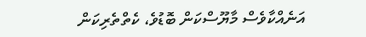އަނެއްކާވެސް މާޔޫސްކަން ބޮޑުވެ، ކެތްތެރިކަން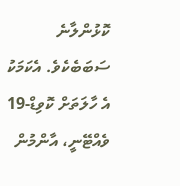ކޮޅުންލާނެ ސަބަބެކެވެ. އެކަމަކު އެ ހާލަތަށް ކޮވިޑް-19 ވެއްޓޭނީ، އާންމުން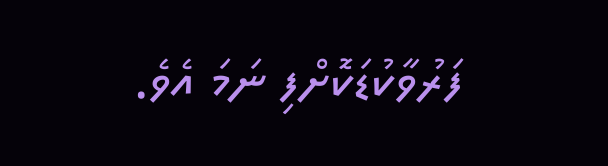ފަރުވާކުޑަކޮށްފި ނަމަ އެވެ.